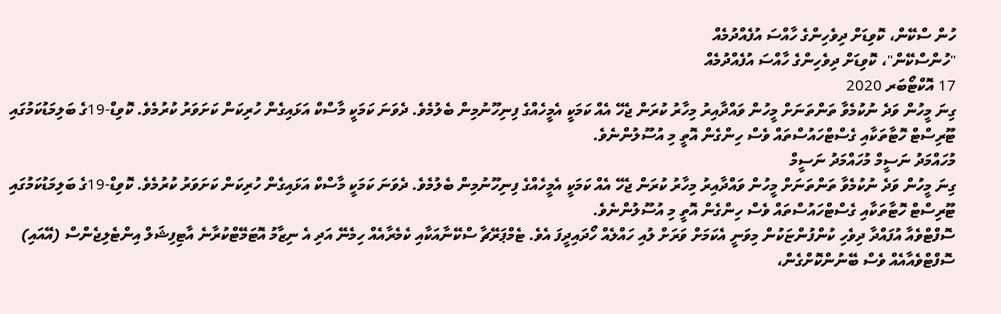ހުން ސްކޭން، ކޮވިޑަށް ދިވެހިންގެ ހާއްސަ އުފެއްދުމެއް
"ހުންސްކޭން"، ކޮވިޑަށް ދިވެހިންގެ ހާއްސަ އުފެއްދުމެއް
17 އޮކްޓޯބަރ 2020
ގިނަ މީހުން ވަދެ ނުކުމެވާ ތަންތަނަށް މީހުން ވައްދާއިރު މިހާރު ކުރަން ޖެހޭ އެއް ކަމަކީ އެމީހެއްގެ ފިނިހޫނުމިން ބެލުމެވެ. ދެވަނަ ކަމަކީ މާސްކް އަޅައިގެން ހުރިކަން ކަށަވަރު ކުރުމެވެ. ކޮވިޑް-19ގެ ބަލިމަޑުކަމުގައި ޓޫރިސްޓް ހޮޓާތަކާއި ގެސްޓްހައުސްތައް ވެސް ހިންގެން އޮތީ މި އުސޫލުންނެވެ.
މުހައްމަދު ނަސީމް މުހައްމަދު ނަސީމް
ގިނަ މީހުން ވަދެ ނުކުމެވާ ތަންތަނަށް މީހުން ވައްދާއިރު މިހާރު ކުރަން ޖެހޭ އެއް ކަމަކީ އެމީހެއްގެ ފިނިހޫނުމިން ބެލުމެވެ. ދެވަނަ ކަމަކީ މާސްކް އަޅައިގެން ހުރިކަން ކަށަވަރު ކުރުމެވެ. ކޮވިޑް-19ގެ ބަލިމަޑުކަމުގައި ޓޫރިސްޓް ހޮޓާތަކާއި ގެސްޓްހައުސްތައް ވެސް ހިންގެން އޮތީ މި އުސޫލުންނެވެ.
ސޮފްޓްވެއާ އުފައްދާ ދިވެހި ކުންފުންޏަކުން މިވަނީ އެކަމަށް ވަރަށް ލުއި ހައްލެއް ހޯދައިދީފަ އެވެ. ޓެމްޕަރޭޗާ ސްކޭނާއަކާއި ކެމެރާއެއް ހިމެނޭ އަދި އެ ނިޒާމު އޮޓަމޭޓްކުރާނެ އާޓިފިޝަލް އިންޓެލިޖެންސް (އޭއައި) ސޮފްޓްވެއާއެއް ވެސް ބޭނުންކޮށްގެން،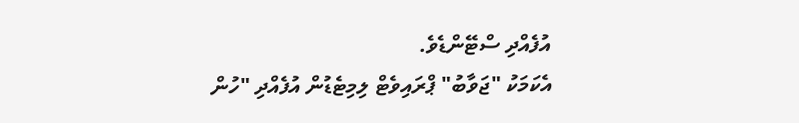އުފެއްދި ސްޓޭންޑެވެ.
އެކަމަކު "ޖަވާބު" ޕްރައިވެޓް ލިމިޓެޑުން އުފެއްދި "ހުން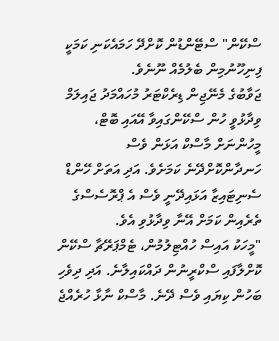ސްކޭން" ސްޓޭންޑުން ކޮށްދޭ ހަމައެކަނި ކަމަކީ ފިނިހޫނުމިން ބެލުމެއް ނޫނެވެ.
ޖަވާބުގެ މެނޭޖިން ޑިރެކްޓަރު މުހައްމަދު ޖައިލަމް ވިދާޅުވީ ހުން ސްކޭންގައިވާ އޭއައި ބޮޓް، މީހުންނަށް މާސްކް އަޅަން ވެސް ހަނދާންކޮށްދޭނެ ކަމަށެވެ. އަދި އަތަށް ހޭންޑް ސެނިޓައިޒާ އަޅައިދޭނީ ވެސް އެ ޕްރޮސެސްގެ ތެރެއިން ކަމަށް އޭނާ ވިދާޅުވި އެވެ.
"މީހަކު އައިސް ހުއްޓިލުމުން، ޓެމްޕަރޭޗާ ސްކޭން ކޮށްލާފައި ސްކްރީނުން ދައްކައިލާނެ. އަދި ދިވެހި ބަހުން ކިޔައި ވެސް ދޭނެ. މާސްކް ނާޅާ ހުރެއްޖެ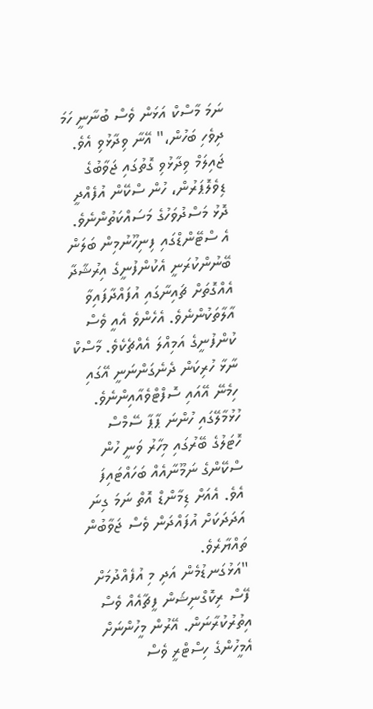ނަމަ މާސްކް އަޅަން ވެސް ބުނާނީ ހަމަ ދިވެހި ބަހުން،" އޭނާ ވިދާޅުވި އެވެ.
ޖައިލަމް ވިދާޅުވި ގޮތުގައި ޖަވާބުގެ ޑިވެލޮޕަރުން، ހުން ސްކޭން އުފެއްދީ ދޮޅު މަސްދުވަހުގެ މަސައްކަތުންނެވެ. އެ ސްޓޭންޑްގައި ފިނިހޫނުމިން ބަލަން ބޭނުންކުރަނީ އެކުންފުނީގެ އިރުޝާދާ އެއްގޮތަށް ޗައިނާގައި އުފައްދާފައިވާ އާލާތަކުންނެވެ. އެހެންވެ އެއީ ވެސް ކުންފުނީގެ އަމިއްލަ އެއްޗެކެވެ. މާސްކް ނާޅާ ހުރިކަން ދެނެގަންނަނީ އޭގައި ހިމެނޭ އޭއައި ސޮފްޓްވެއާއިންނެވެ.
ހުޅުމާލޭގައި ހުންނަ ޕާޕާ ސޭމްސް ހޮޓަލުގެ ބޭރުގައި މިހާރު ވަނީ ހުން ސްކޭންގެ ނަމޫނާއެއް ބަހައްޓައިފަ އެވެ. އެއަށް ޑިމާންޑް އޮތް ނަމަ ގިނަ އަދަދަކަށް އުފައްދަން ވެސް ޖަވާބުން ތައްޔާރެވެ.
"އަޅުގަނޑުމެން އަދި މި އުފެއްދުމަށް ފޭސް ރިކޮގްނިޝަން ފީޗާއެއް ވެސް އިތުރުކުރާނަން. އޭރުން މީހުންނަށް އެމީހުންގެ ހިސްޓްރީ ވެސް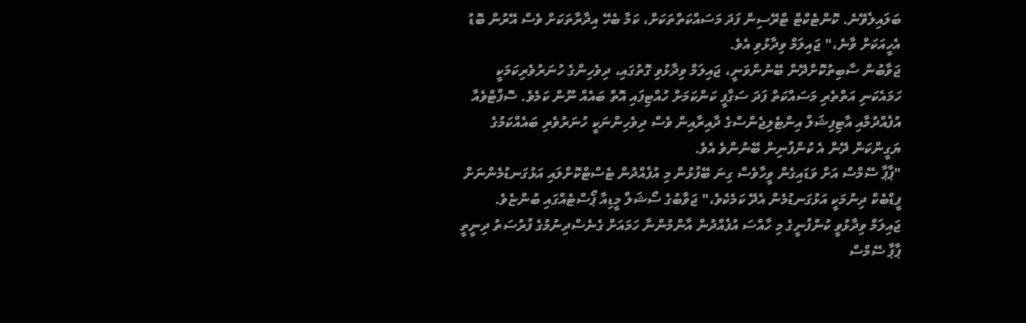ބަލައިލެވޭނެ. ކޮންޓެކްޓް ޓްރޭސިން ފަދަ މަސައްކަތްތަކަށް، ކަމާ ބެހޭ އިދާރާތަކަށް ވެސް އޭރުން ބޮޑު އެހީއަކަށް ވާނެ،" ޖައިލަމް ވިދާޅުވި އެވެ.
ޖަވާބުން ސާބިތުކޮށްދޭން ބޭނުންވަނީ، ޖައިލަމް ވިދާޅުވި ގޮތުގައި، ދިވެހިންގެ ހުނަރުވެރިކަމަކީ ހަމައެކަނި އަތްތެރި މަސައްކަތް ފަދަ ސަގާފީ ކަންކަމަށް ހުއްޓިފައި އޮތް ބައެއް ނޫން ކަމެވެ. ސޮފްޓްވެއާ އުފެއްދުމާއި އާޓިފިޝަލް އިންޓެލިޖެންސްގެ ދާއިރާއިން ވެސް ދިވެހިންނަކީ ހުނަރުވެރި ބައެއްކަމުގެ ޔަގީންކަން ދޭން އެ ކުންފުނިން ބޭނުންވެ އެވެ.
"ޕާޕާ ސޭމްސް އަށް ވަޑައިގެން ވީހާވެސް ގިނަ ބޭފުޅުން މި އުފެއްދުން ޓެސްޓްކޮށްލައި އަޅުގަނޑުމެންނަށް ފީޑްބެކް ދިނުމަކީ އަޅުގަނޑުމެން އެދޭ ކަމެކެވެ،" ޖަވާބުގެ ސޯޝަލް މީޑިއާ ޕޯސްޓެއްގައި ބުންޏެވެ.
ޖައިލަމް ވިދާޅުވީ ކުންފުނީގެ މި ހާއްސަ އުފެއްދުން އާންމުންނާ ހަމައަށް ގެނެސްދިނުމުގެ ފުރުސަތު ދިނީތީ ޕާޕާ ސޭމްސް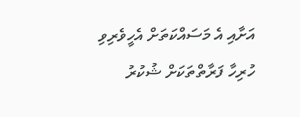އަށާއި އެ މަސައްކަތަށް އެހީވެރިވި ހުރިހާ ފަރާތްތަކަށް ޝުކުރު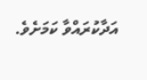އަދާކުރައްވާ ކަމަށެވެ.